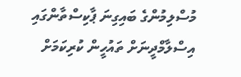މުސްލިމުންގެ ބައިގިނަ ޕާކިސްތާންގައި އިސްލާމްދީނަށް ތައުހީން ކުރިކަމަށް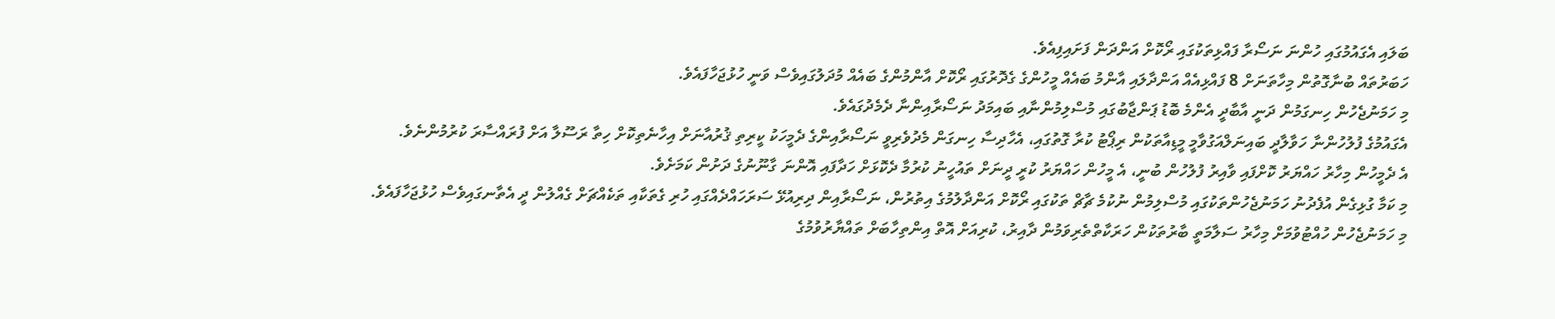ބަލައި އެގައުމުގައި ހުންނަ ނަސޯރާ ފައްޅިތަކުގައި ރޯކޮށް އަންދަން ފަށައިފިއެވެ.
ހަބަރުތައް ބުނާގޮތުން މިހާތަނަށް 8 ފައްޅިއެއް އަންދާލައި އާންމު ބައެއް މީހުންގެ ގެދޮރުގައި ރޯކޮށް އާންމުންގެ ބައެއް މުދަލުގައިވެސް ވަނީ ހުޅުޖަހާފައެވެ.
މި ހަމަނުޖެހުން ހިނގަމުން ދަނީ އާބާދީ އެންމެ ބޮޑު ޕަންޖާބުގައި މުސްލިމުންނާއި ބައިމަދު ނަސޯރާއިންނާ ދެމެދުގައެވެ.
އެގައުމުގެ ފުލުހުންނާ ހަވާލާދީ ބައިނަލްއަގުވާމީ މީޑިއާތަކުން ރިޕޯޓު ކުރާ ގޮތުގައި، އެހާދިސާ ހިނގަން މެދުވެރިވީ ނަސޯރާއިންގެ ދެމީހަކު ކީރިތި ޤުރުއާނަށް އިހާނެތިކޮށް ހިތާ ރަސޫލާ އަށް ފުރައްސާރަ ކުރުމުންނެވެ.
އެ ދެމީހުން މިހާރު ހައްޔަރު ކޮށްފައި ވާއިރު ފުލުހުން ބުނީ، އެ މީހުން ހައްޔަރު ކުރީ ދީނަށް ތައުހީނު ކުރުމާ ދެކޮޅަށް ހަދާފައި އޮންނަ ގާނޫނުގެ ދަށުން ކަމަށެވެ.
މި ކަމާ ގުޅިގެން އުފެދުނު ހަމަނުޖެހުންތަކުގައި މުސްލިމުން ނުކުމެ ޗާޗް ތަކުގައި ރޯކޮށް އަންދާލުމުގެ އިތުރުން، ނަސޯރާއިން ދިރިއުޅޭ ސަރަހައްދެއްގައި ހުރި ގެތަކާއި ތަކެއްޗަށް ގެއްލުން ދީ އެތާނގައިވެސް ހުޅުޖަހާފައެވެ.
މި ހަމަނުޖެހުން ހުއްޓުވުމަށް މިހާރު ސަލާމަތީ ބާރުތަކުން ހަރަކާތްތެރިވަމުން ދާއިރު، ކުރިއަށް އޮތް އިންތިހާބަށް ތައްޔާރުވުމުގެ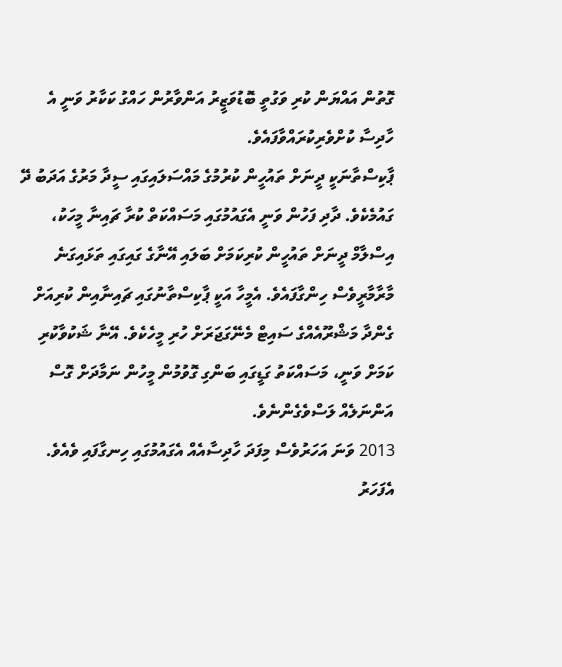ގޮތުން އައްޔަން ކުރި ވަގުތީ ބޮޑުވަޒީރު އަންވާރުން ހައްގު ކަކާރު ވަނީ އެ ހާދިސާ ކުށްވެރިކުރައްވާފައެވެ.
ޕާކިސްތާނަކީ ދީނަށް ތައުހީން ކުރުމުގެ މައްސަލައިގައި ސީދާ މަރުގެ އަދަބު ދޭ ގައުމެކެވެ. ދާދި ފަހުން ވަނީ އެގައުމުގައި މަސައްކަތް ކުރާ ޗައިނާ މީހަކު، އިސްލާމް ދީނަށް ތައުހީން ކުރިކަމަށް ބަލައި އޭނާގެ ގައިގައި ތަޅައިގަނެ މާރާމާރީވެސް ހިންގާފައެވެ. އެމީހާ އަކީ ޕާކިސްތާނުގައި ޗައިނާއިން ކުރިއަށް ގެންދާ މަޝްރޫއެއްގެ ސައިޓް މެނޭގަޖަރަށް ހުރި މީހެކެވެ. އޭނާ ޝަކުވާކުރި ކަމަށް ވަނީ، މަސައްކަތު ގަޑީގައި ބަންގި ގޮވުމުން މީހުން ނަމާދަށް ގޮސް އަންނަލެއް ލަސްވެގެންނެވެ.
2013 ވަނަ އަހަރުވެސް މިފަދަ ހާދިސާއެއް އެގައުމުގައި ހިނގާފައި ވެއެވެ. އެފަހަރު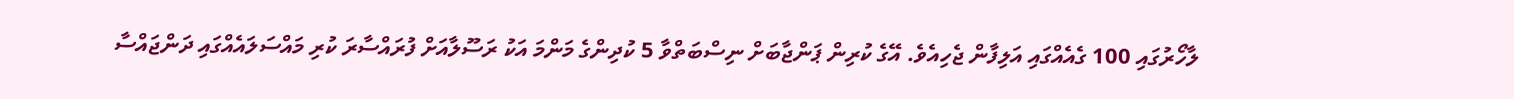ލާހޯރުގައި 100 ގެއެއްގައި އަލިފާން ޖެހިއެވެ. އޭގެ ކުރިން ޕަންޖާބަށް ނިސްބަތްވާ 5 ކުދިންގެ މަންމަ އަކު ރަސޫލާއަށް ފުރައްސާރަ ކުރި މައްސަލައެއްގައި ދަންޖައްސާ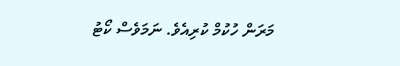މަރަން ހުކުމް ކުރިއެވެ. ނަމަވެސް ކޯޓު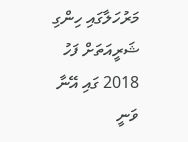މަރުހަލާގައި ހިންގި ޝަރީއަތަށް ފަހު 2018 ގައި އޭނާ ވަނީ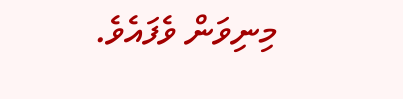މިނިވަން ވެފައެވެ.